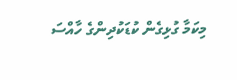މިކަމާ ގުޅިގެން ކުޑަކުދިންގެ ހާއްސަ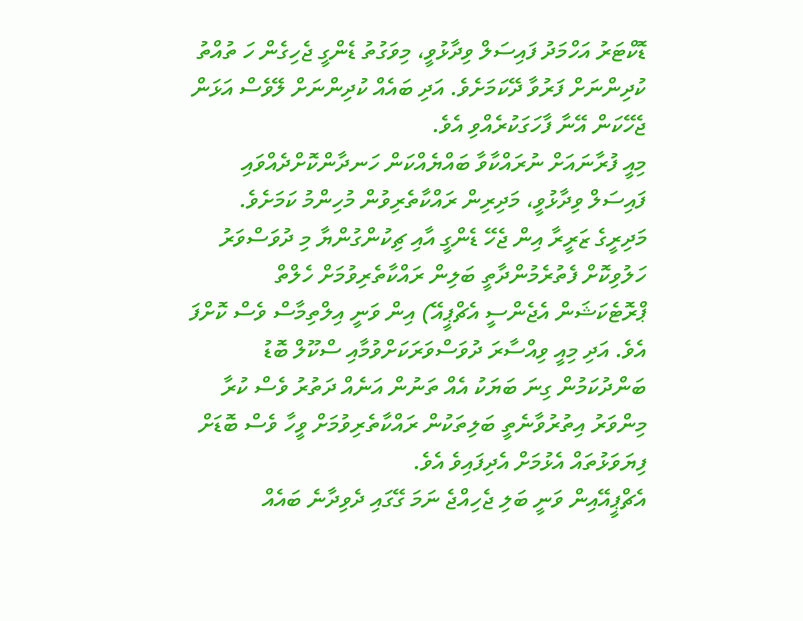ޑޮކްޓަރު އަހްމަދު ފައިސަލް ވިދާޅުވީ، މިވަގުތު ޑެންގީ ޖެހިގެން ހަ ތުއްތު ކުދިންނަށް ފަރުވާ ދޭކަމަށެވެ. އަދި ބައެއް ކުދިންނަށް ލޭވެސް އަޅަން ޖެހޭކަން އޭނާ ފާހަގަކުރެއްވި އެވެ.
މިއީ ފުރާނައަށް ނުރައްކާވާ ބައްޔެއްކަން ހަނދާންކޮށްދެއްވައި ފައިސަލް ވިދާޅުވީ، މަދިރިން ރައްކާތެރިވުން މުހިންމު ކަމަށެވެ.
މަދިރީގެ ޒަރީރާ އިން ޖެހޭ ޑެންގީ އާއި ޗިކުންގުންޔާ މި ދުވަސްވަރު ހަލުވިކޮށް ފެތުރެމުންދާތީ ބަލިން ރައްކާތެރިވުމަށް ހެލްތް ޕްރޮޓެކަޝަން އެޖެންސީ އެޗްޕީއޭ) އިން ވަނީ އިލްތިމާސް ވެސް ކޮށްފަ އެވެ. އަދި މިއީ ވިއްސާރަ ދުވަސްވަރަކަށްވުމާއި ސްކޫލް ބޮޑު ބަންދުކަމުން ގިނަ ބަޔަކު އެއް ތަނުން އަނެއް ދަތުރު ވެސް ކުރާ މިންވަރު އިތުރުވާނެތީ ބަލިތަކުން ރައްކާތެރިވުމަށް ވީހާ ވެސް ބޮޑަށް ފިޔަވަޅުތައް އެޅުމަށް އެދިފައިވެ އެވެ.
އެޗްޕީއޭއިން ވަނީ ބަލި ޖެހިއްޖެ ނަމަ ގޭގައި ދެވިދާނެ ބައެއް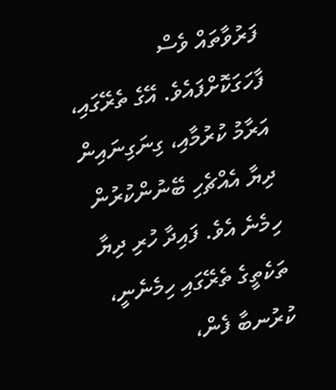ފަރުވާތައް ވެސް ފާހަގަކޮށްފައެވެ. އޭގެ ތެރޭގައި، އަރާމު ކުރުމާއި، ގިނަގިނައިން ދިޔާ އެއްޗެހި ބޭނުންކުރުން ހިމެނެ އެވެ. ފައިދާ ހުރި ދިޔާ ތަކެތީގެ ތެރޭގައި ހިމެނެނީ، ކުރުނބާ ފެން،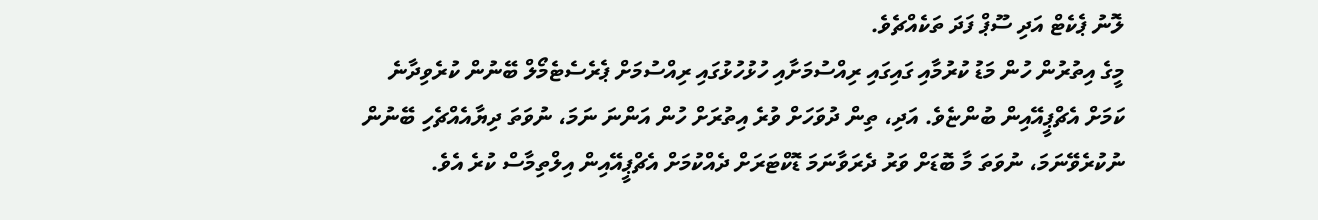ލޮނު ޕެކެޓް އަދި ސޫޕް ފަދަ ތަކެއްޗެވެ.
މީގެ އިތުރުން ހުން މަޑު ކުރުމާއި ގައިގައި ރިއްސުމަށާއި ހުޅުހުޅުގައި ރިއްސުމަށް ޕެރެސެޓެމޯލް ބޭނުން ކުރެވިދާނެ ކަމަށް އެޗްޕީއޭއިން ބުންޏެވެ. އަދި، ތިން ދުވަހަށް ވުރެ އިތުރަށް ހުން އަންނަ ނަމަ، ނުވަތަ ދިޔާއެއްޗެހި ބޭނުން ނުކުރެވޭނަމަ، ނުވަތަ މާ ބޮޑަށް ވަރު ދެރަވާނަމަ ޑޮކްޓަރަށް ދެއްކުމަށް އެޗްޕީއޭއިން އިލްތިމާސް ކުރެ އެވެ.